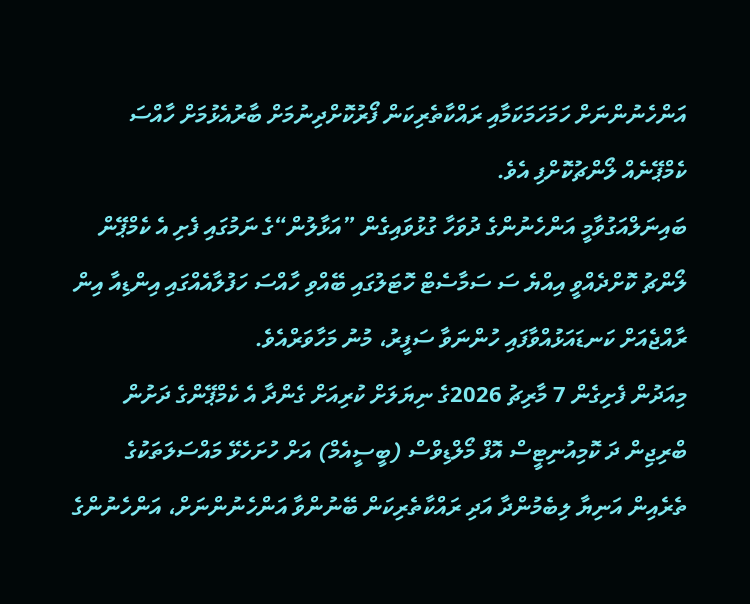އަންހެނުންނަށް ހަމަހަމަކަމާއި ރައްކާތެރިކަން ފޯރުކޮށްދިނުމަށް ބާރުއެޅުމަށް ހާއްސަ ކެމްޕޭނެއް ލޯންޗުކޮށްފި އެވެ.
ބައިނަލްއަގުވާމީ އަންހެނުންގެ ދުވަހާ ގުޅުވައިގެން ”އަޅާލުން“ގެ ނަމުގައި ފެށި އެ ކެމްޕޭން ލޯންޗު ކޮށްދެއްވީ އިއްޔެ ސަ ސަމާސެޓް ހޮޓަލުގައި ބޭއްވި ހާއްސަ ހަފުލާއެއްގައި އިންޑިއާ އިން ރާއްޖެއަށް ކަނޑައަޅުއްވާފައި ހުންނަވާ ސަފީރު، މުނު މަހާވަރްއެވެ.
މިއަދުން ފެށިގެން 7 މާރިޗު 2026ގެ ނިޔަލަށް ކުރިއަށް ގެންދާ އެ ކެމްޕޭންގެ ދަށުން ބްރިޖިން ދަ ކޮމިއުނިޓީސް އޮފް މޯލްޑިވްސް (ބީސީއެމް) އަށް ހުށަހެޅޭ މައްސަލަތަކުގެ ތެރެއިން އަނިޔާ ލިބެމުންދާ އަދި ރައްކާތެރިކަން ބޭނުންވާ އަންހެނުންނަށް، އަންހެނުންގެ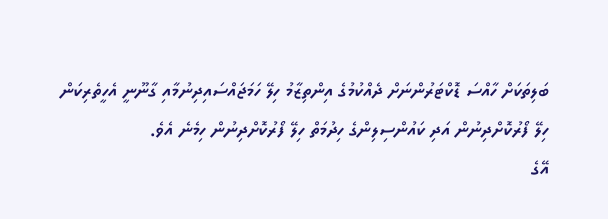ބަލިތަކަށް ހާއްސަ ޑޮކްޓަރުންނަށް ދެއްކުމުގެ އިންތިޒާމު ހިލޭ ހަމަޖައްސައިދިނުމާއި ގާނޫނީ އެހީތެރިކަން ހިލޭ ފޯރުކޮށްދިނުން އަދި ކައުންސިލިންގެ ހިދުމަތް ހިލޭ ފޯރުކޮށްދިނުން ހިމެނެ އެވެ.
އޭގެ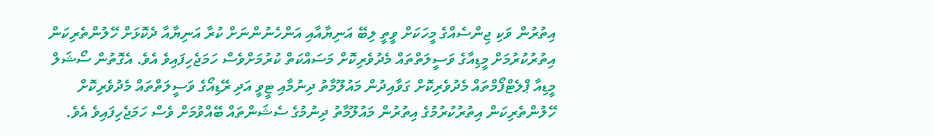އިތުރުން ވަކި ޖިންސެއްގެ މީހަކަށް ވީތީ ލިބޭ އަނިޔާއާއި އަންހެނުންނަށް ކުރާ އަނިޔާއާ ދެކޮޅަށް ހޭލުންތެރިކަން އިތުރުކުރުމަށް މީޑިއާގެ ވަސީލަތްތައް މެދުވެރިކޮށް މަސައްކަތް ކުރުމަށްވެސް ހަމަޖެހިފައިވެ އެވެ. އެގޮތުން ސޯޝަލް މީޑިއާ ޕްލެޓްފޯމްތައް މެދުވެރިކޮށް ގަވާއިދުން މައުލޫމާތު ދިނުމާއި ޓީވީ އަދި ރޭޑިއޯގެ ވަސީލަތްތައް މެދުވެރިކޮށް ހޭލުންތެރިކަން އިތުރުކުރުމުގެ އިތުރުން މައުލޫމާތު ދިނުމުގެ ސެޝަންތައް ބޭއްވުމަށް ވެސް ހަމަޖެހިފައިވެ އެވެ.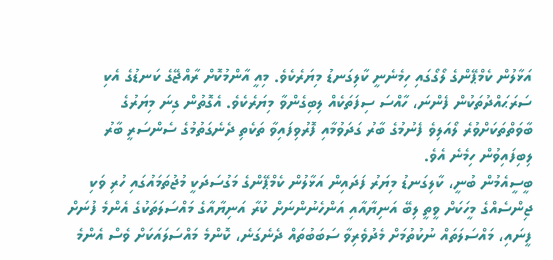އަޅާލުން ކެމްޕޭންގެ ލޯގޯގައި ހިމެނެނީ ކާލިގަނޑު މިޔަރެކެވެ. މިއީ އާންމުކޮށް ރާއްޖޭގެ ކަނޑުގެ އެކި ސަރަޙައްދުތަކުން ފެންނަ، ހާއްސަ ސިފަތަކެއް ލިބިގެންވާ މިޔަރެކެވެ. އެގޮތުން ގިނަ މިޔަރުގެ ބާވަތްތަކަށްވުރެ ލޯއަލިވެ ފެނުމުގެ ބާރު ގަދަވުމާއި ފޮރުވިފައިވާ ތަކެތި ދެނެގަތުމުގެ ސެންސަރީ ބާރު ލިބިފައިވުން ހިމެނެ އެވެ.
ބީސީއެމުން ބުނީ، ކާލިގަނޑު މިޔަރު ފަދައިން އަޅާލުން ކެމްޕޭންގެ މަގުސަދަކީ މުޖުތަމައުގައި ހުރި ވަކި ޖިންސެއްގެ މީހަކަށް ވީތީ ލިބޭ އަނިޔާއާއި އަންހެނުންނަށް ކުރާ އަނިޔާއާގެ މައްސަލަތަކުގެ އެންމެ ފުނަށް ފީނައި، މައްސަލަތައް ނުކުތުމަށް މެދުވެރިވާ ސަބަބުތައް ދެނެގަނެ، ކޮންމެ މައްސަލައަކަށް ވެސް އެންމެ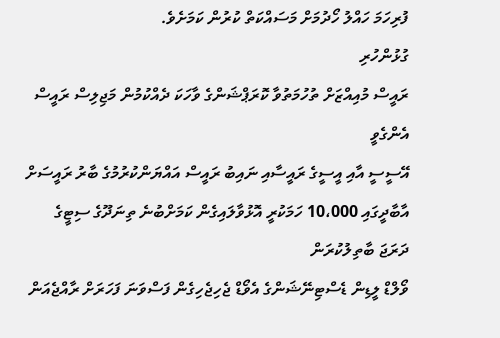ފުރިހަމަ ހައްލު ހޯދުމަށް މަސައްކަތް ކުރުން ކަމަށެވެ.
ގުޅުންހުރި
ރައީސް މުއިއްޒަށް ތުހުމަތުވާ ކޮރަޕްޝަންގެ ވާހަކަ ދެއްކުމުން މަޖިލިސް ރައީސް އެންގެވީ
އޭސީސީ އާއި އީސީގެ ރައީސާއި ނައިބު ރައީސް އައްޔަންކުރުމުގެ ބާރު ރައީސަށް
އާބާދީގައި 10،000 ހަމަކުރީ އޮޅުވާލައިގެން ކަމަށްބުނެ ތިނަދޫގެ ސިޓީގެ ދަރަޖަ ބާތިލުކުރަން
ވޯލްޑް ލީޑިން ޑެސްޓިނޭޝަންގެ އެވޯޑް ޖެހިޖެހިގެން ފަސްވަނަ ފަހަރަށް ރާއްޖެއަން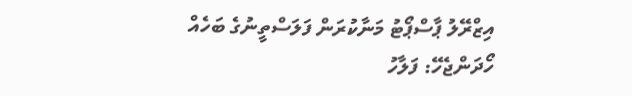އިޒްރޭލު ޕާސްޕޯޓު މަނާކުރަން ފަލަސްތީނުގެ ބަހެއް ހޯދަންޖެހޭ: ފަލާހު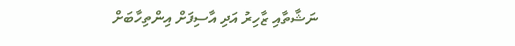ނަޝާތާއި ޒާހިރު އަދި އާސިފަށް އިންތިހާބަށް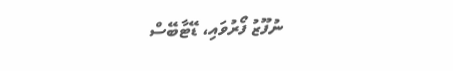ނުފޫޒު ފޯރުވައި، ޑޭޓާބޭސް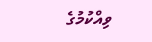ވިއްކުމުގެ